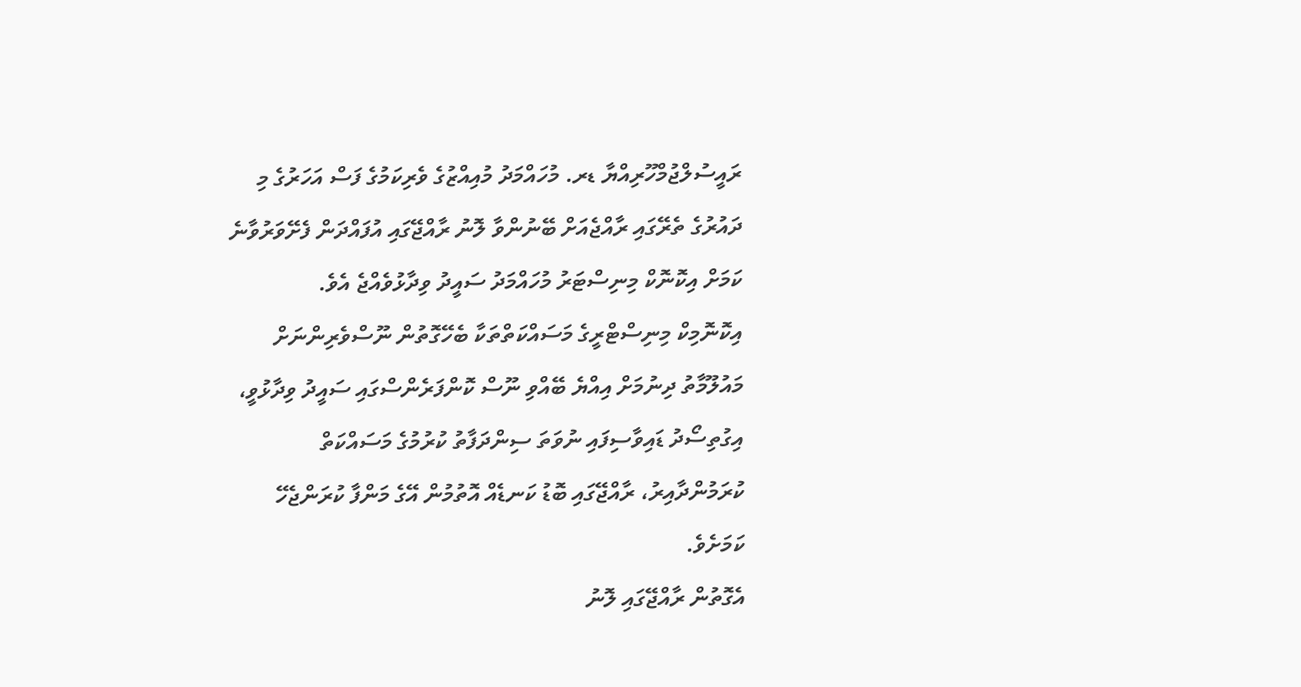ރައީސުލްޖުމްހޫރިއްޔާ ޑރ. މުހައްމަދު މުއިއްޒުގެ ވެރިކަމުގެ ފަސް އަހަރުގެ މި ދައުރުގެ ތެރޭގައި ރާއްޖެއަށް ބޭނުންވާ ލޮނު ރާއްޖޭގައި އުފައްދަން ފެށޭވަރުވާނެ ކަމަށް އިކޮނޮކް މިނިސްޓަރު މުހައްމަދު ސައީދު ވިދާޅުވެއްޖެ އެވެ.
އިކޮނޮމިކް މިނިސްޓްރީގެ މަސައްކަތްތަކާ ބެހޭގޮތުން ނޫސްވެރިންނަށް މައުލޫމާތު ދިނުމަށް އިއްޔެ ބޭއްވި ނޫސް ކޮންފަރެންސްގައި ސައީދު ވިދާޅުވީ، އިގުތިސޯދު ޑައިވާސިފައި ނުވަތަ ސިންދަފާތު ކުރުމުގެ މަސައްކަތް ކުރަމުންދާއިރު، ރާއްޖޭގައި ބޮޑު ކަނޑެއް އޮތުމުން އޭގެ މަންފާ ކުރަންޖެހޭ ކަމަށެވެ.
އެގޮތުން ރާއްޖޭގައި ލޮނު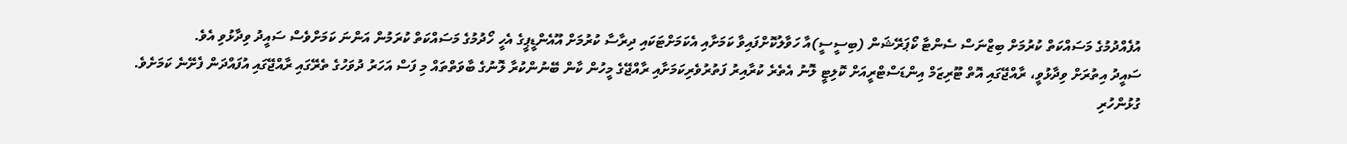އުފެއްދުމުގެ މަސައްކަތް ކުރުމަށް ބިޒްނަސް ސެންޓާ ކޯޕަރޭޝަން (ބިސީސީ)އާ ހަވާލުކޮށްފައިވާ ކަމަށާއި އެކަމަށްޓަކައި ދިރާސާ ކުރުމަށް އޫއެންޑީޕީގެ އެހީ ހޯދުމުގެ މަސައްކަތް ކުރަމުން އަންނަ ކަމަށްވެސް ސައީދު ވިދާޅުވި އެވެ.
ސައީދު އިތުރަށް ވިދާޅުވީ، ރާއްޖޭގައި އޮތް ޓޫރިޒަމް އިންޑަސްޓްރީއަށް ކޮލިޓީ ލޮނު އެތެރެ ކުރާއިރު ފަތުރުވެރިކަމަށާއި ރާއްޖޭގެ މީހުން ކާން ބޭނުންކުރާ ލޮނުގެ ބާވަތްތައް މި ފަސް އަހަރު ދުވަހުގެ ތެރޭގައި ރާއްޖޭގައި އުފައްދަން ފެށޭނެ ކަމަށެވެ.
ގުޅުންހުރި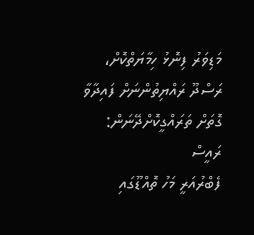މަޑިވަރު ފިނޮޅު ހިމާޔަތްކޮށް، ރަސްދޫ ރައްޔިތުންނަށް ފައިދާވާ ގޮތަށް ތަރައްގީކޮށްދޭނަން: ރައީސް
ފެބްރުއަރީ މަހު ތޮއްޑޫގައި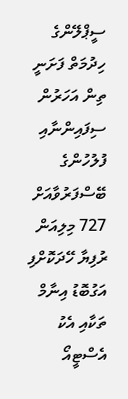ސީޕްލޭންގެ ހިދުމަތް ފަށަނީ
ތިން އަހަރުން ސިފައިންނާއި ފުލުހުންގެ ބޭސްފަރުވާއަށް 727 މިލިއަން ރުފިޔާ ހޭދަކޮށްފި
އަގުބޮޑު އިނާމް ތަކާއި އެކު އެސްޓީއޯ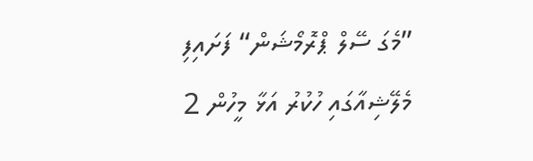”މެގަ ސޭލް ޕްރޮމޯޝަން“ ފަށައިފި
މެލޭޝިއާގައި ހުކުރު އަޅާ މީހުން 2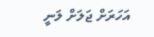އަހަރަށް ޖަލަށް ލަނީ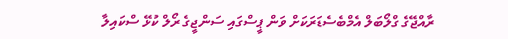ރާއްޖޭގެ ގްލޯބަލް އެމްބެސެޑަރަކަށް ވަން ޕީސްގައި ސަންޖީގެ ރޯލް ކުޅޭ ސްކައިލާ